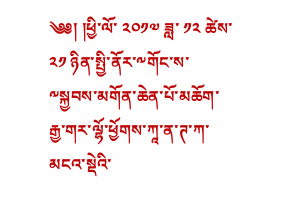༄༅། །ཕྱི་ལོ་ ༢༠༡༧ ཟླ་ ༡༢ ཚེས་ ༢༡ ཉིན་སྤྱི་ནོར་༸གོང་ས་༸སྐྱབས་མགོན་ཆེན་པོ་མཆོག་རྒྱ་གར་ལྷོ་ཕྱོགས་ཀཱ་ན་ཊ་ཀ་མངའ་སྡེའི་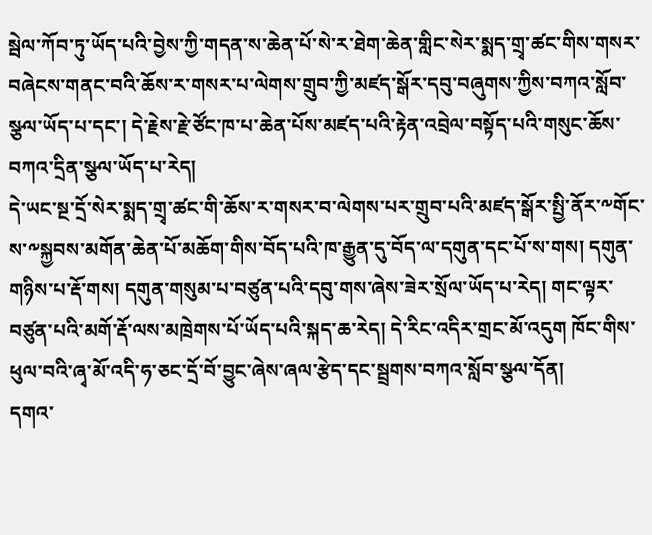སྦེལ་ཀོབ་ཏུ་ཡོད་པའི་བྱེས་ཀྱི་གདན་ས་ཆེན་པོ་སེ་ར་ཐེག་ཆེན་གླིང་སེར་སྨད་གྲྭ་ཚང་གིས་གསར་བཞེངས་གནང་བའི་ཆོས་ར་གསར་པ་ལེགས་གྲུབ་ཀྱི་མཛད་སྒོར་དབུ་བཞུགས་ཀྱིས་བཀའ་སློབ་སྩལ་ཡོད་པ་དང་། དེ་རྗེས་རྗེ་ཙོང་ཁ་པ་ཆེན་པོས་མཛད་པའི་རྟེན་འབྲེལ་བསྟོད་པའི་གསུང་ཆོས་བཀའ་དྲིན་སྩལ་ཡོད་པ་རེད།
དེ་ཡང་སྔ་དྲོ་སེར་སྨད་གྲྭ་ཚང་གི་ཆོས་ར་གསར་བ་ལེགས་པར་གྲུབ་པའི་མཛད་སྒོར་སྤྱི་ནོར་༸གོང་ས་༸སྐྱབས་མགོན་ཆེན་པོ་མཆོག་གིས་བོད་པའི་ཁ་རྒྱུན་དུ་བོད་ལ་དགུན་དང་པོ་ས་གས། དགུན་གཉིས་པ་རྡོ་གས། དགུན་གསུམ་པ་བཙུན་པའི་དབུ་གས་ཞེས་ཟེར་སྲོལ་ཡོད་པ་རེད། གང་ལྟར་བཙུན་པའི་མགོ་རྡོ་ལས་མཁྲེགས་པོ་ཡོད་པའི་སྐད་ཆ་རེད། དེ་རིང་འདིར་གྲང་མོ་འདུག ཁོང་གིས་ཕུལ་བའི་ཞྭ་མོ་འདི་ཧ་ཅང་དྲོ་བོ་བྱུང་ཞེས་ཞལ་རྩེད་དང་སྦྲགས་བཀའ་སློབ་སྩལ་དོན།
དགའ་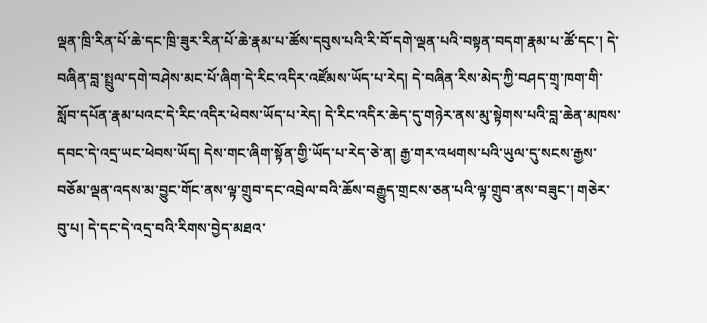ལྡན་ཁྲི་རིན་པོ་ཆེ་དང་ཁྲི་ཟུར་རིན་པོ་ཆེ་རྣམ་པ་ཚོས་དབུས་པའི་རི་བོ་དགེ་ལྡན་པའི་བསྟན་བདག་རྣམ་པ་ཚོ་དང་། དེ་བཞིན་བླ་སྤྲུལ་དགེ་བཤེས་མང་པོ་ཞིག་དེ་རིང་འདིར་འཛོམས་ཡོད་པ་རེད། དེ་བཞིན་རིས་མེད་ཀྱི་བཤད་གྲྭ་ཁག་གི་སློབ་དཔོན་རྣམ་པའང་དེ་རིང་འདིར་ཕེབས་ཡོད་པ་རེད། དེ་རིང་འདིར་ཆེད་དུ་གཉེར་ནས་མུ་སྟེགས་པའི་བླ་ཆེན་མཁས་དབང་དེ་འདྲ་ཡང་ཕེབས་ཡོད། དེས་གང་ཞིག་སྟོན་གྱི་ཡོད་པ་རེད་ཅེ་ན། རྒྱ་གར་འཕགས་པའི་ཡུལ་དུ་སངས་རྒྱས་བཅོམ་ལྡན་འདས་མ་བྱུང་གོང་ནས་ལྟ་གྲུབ་དང་འབྲེལ་བའི་ཆོས་བརྒྱུད་གྲངས་ཅན་པའི་ལྟ་གྲུབ་ནས་བཟུང་། གཅེར་བུ་པ། དེ་དང་དེ་འདྲ་བའི་རིགས་བྱེད་མཐའ་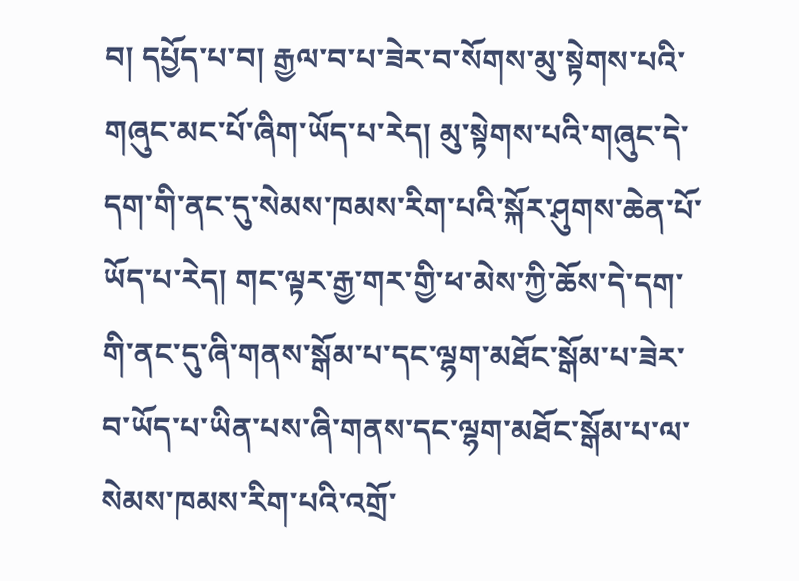བ། དཔྱོད་པ་བ། རྒྱལ་བ་པ་ཟེར་བ་སོགས་མུ་སྟེགས་པའི་གཞུང་མང་པོ་ཞིག་ཡོད་པ་རེད། མུ་སྟེགས་པའི་གཞུང་དེ་དག་གི་ནང་དུ་སེམས་ཁམས་རིག་པའི་སྐོར་ཤུགས་ཆེན་པོ་ཡོད་པ་རེད། གང་ལྟར་རྒྱ་གར་གྱི་ཕ་མེས་ཀྱི་ཆོས་དེ་དག་གི་ནང་དུ་ཞི་གནས་སྒོམ་པ་དང་ལྷག་མཐོང་སྒོམ་པ་ཟེར་བ་ཡོད་པ་ཡིན་པས་ཞི་གནས་དང་ལྷག་མཐོང་སྒོམ་པ་ལ་སེམས་ཁམས་རིག་པའི་འགྲོ་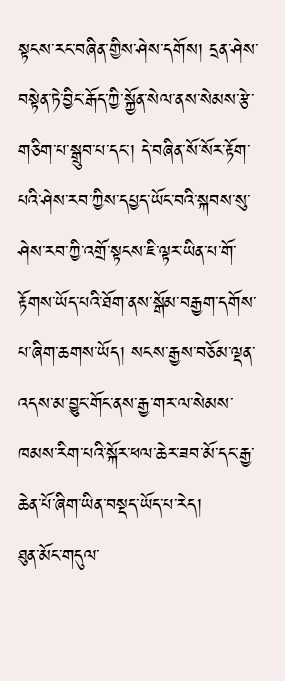སྟངས་རང་བཞིན་གྱིས་ཤེས་དགོས། དྲན་ཤེས་བསྟེན་ཏེ་བྱིང་རྒོད་ཀྱི་སྐྱོན་སེལ་ནས་སེམས་རྩེ་གཅིག་པ་སྒྲུབ་པ་དང་། དེ་བཞིན་སོ་སོར་རྟོག་པའི་ཤེས་རབ་ཀྱིས་དཔྱད་ཡོང་བའི་སྐབས་སུ་ཤེས་རབ་ཀྱི་འགྲོ་སྟངས་ཇི་ལྟར་ཡིན་པ་གོ་རྟོགས་ཡོད་པའི་ཐོག་ནས་སྒོམ་བརྒྱག་དགོས་པ་ཞིག་ཆགས་ཡོད། སངས་རྒྱས་བཅོམ་ལྡན་འདས་མ་བྱུང་གོང་ནས་རྒྱ་གར་ལ་སེམས་ཁམས་རིག་པའི་སྐོར་ཕལ་ཆེར་ཟབ་མོ་དང་རྒྱ་ཆེན་པོ་ཞིག་ཡིན་བསྡད་ཡོད་པ་རེད།
ཐུན་མོང་གདུལ་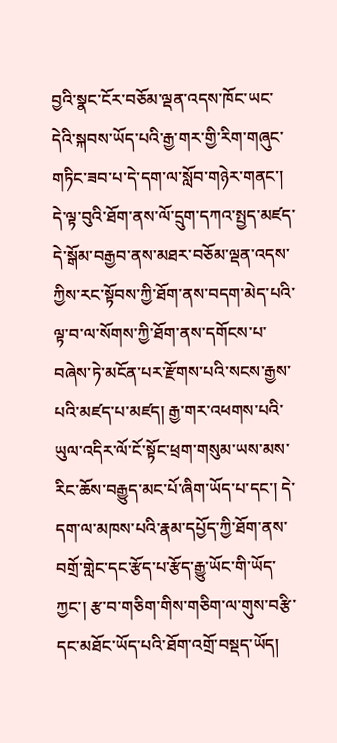བྱའི་སྣང་ངོར་བཅོམ་ལྡན་འདས་ཁོང་ཡང་དེའི་སྐབས་ཡོད་པའི་རྒྱ་གར་གྱི་རིག་གཞུང་གཏིང་ཟབ་པ་དེ་དག་ལ་སློབ་གཉེར་གནང་། དེ་ལྟ་བུའི་ཐོག་ནས་ལོ་དྲུག་དཀའ་སྤྱད་མཛད་དེ་སྒོམ་བརྒྱབ་ནས་མཐར་བཅོམ་ལྡན་འདས་ཀྱིས་རང་སྟོབས་ཀྱི་ཐོག་ནས་བདག་མེད་པའི་ལྟ་བ་ལ་སོགས་ཀྱི་ཐོག་ནས་དགོངས་པ་བཞེས་ཏེ་མངོན་པར་རྫོགས་པའི་སངས་རྒྱས་པའི་མཛད་པ་མཛད། རྒྱ་གར་འཕགས་པའི་ཡུལ་འདིར་ལོ་ངོ་སྟོང་ཕྲག་གསུམ་ཡས་མས་རིང་ཆོས་བརྒྱུད་མང་པོ་ཞིག་ཡོད་པ་དང་། དེ་དག་ལ་མཁས་པའི་རྣམ་དཔྱོད་ཀྱི་ཐོག་ནས་བགྲོ་གླེང་དང་རྩོད་པ་རྩོད་རྒྱུ་ཡོང་གི་ཡོད་ཀྱང་། རྩ་བ་གཅིག་གིས་གཅིག་ལ་གུས་བརྩི་དང་མཐོང་ཡོད་པའི་ཐོག་འགྲོ་བསྡད་ཡོད།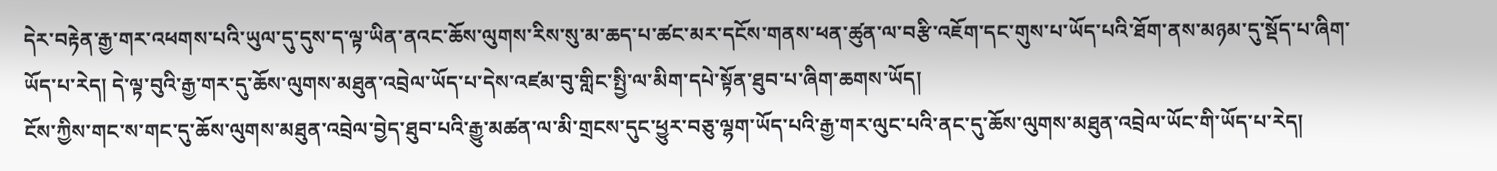དེར་བརྟེན་རྒྱ་གར་འཕགས་པའི་ཡུལ་དུ་དུས་ད་ལྟ་ཡིན་ནའང་ཆོས་ལུགས་རིས་སུ་མ་ཆད་པ་ཚང་མར་དངོས་གནས་ཕན་ཚུན་ལ་བརྩི་འཇོག་དང་གུས་པ་ཡོད་པའི་ཐོག་ནས་མཉམ་དུ་སྡོད་པ་ཞིག་ཡོད་པ་རེད། དེ་ལྟ་བུའི་རྒྱ་གར་དུ་ཆོས་ལུགས་མཐུན་འབྲེལ་ཡོད་པ་དེས་འཛམ་བུ་གླིང་སྤྱི་ལ་མིག་དཔེ་སྟོན་ཐུབ་པ་ཞིག་ཆགས་ཡོད།
ངོས་ཀྱིས་གང་ས་གང་དུ་ཆོས་ལུགས་མཐུན་འབྲེལ་བྱེད་ཐུབ་པའི་རྒྱུ་མཚན་ལ་མི་གྲངས་དུང་ཕྱུར་བཅུ་ལྷག་ཡོད་པའི་རྒྱ་གར་ལུང་པའི་ནང་དུ་ཆོས་ལུགས་མཐུན་འབྲེལ་ཡོང་གི་ཡོད་པ་རེད།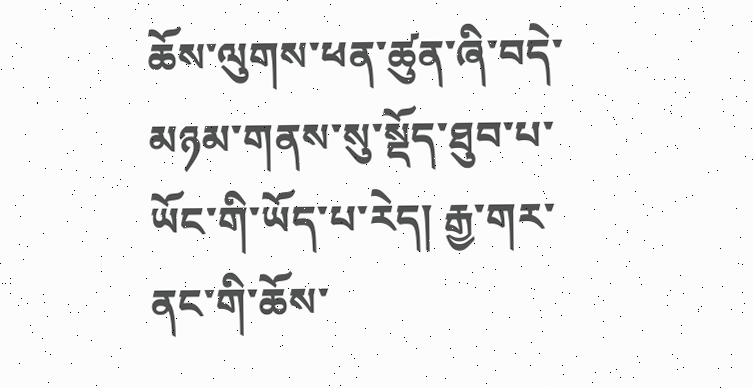ཆོས་ལུགས་ཕན་ཚུན་ཞི་བདེ་མཉམ་གནས་སུ་སྡོད་ཐུབ་པ་ཡོང་གི་ཡོད་པ་རེད། རྒྱ་གར་ནང་གི་ཆོས་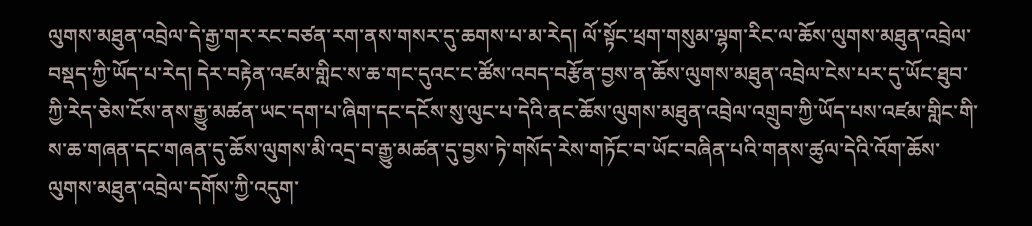ལུགས་མཐུན་འབྲེལ་དེ་རྒྱ་གར་རང་བཙན་རག་ནས་གསར་དུ་ཆགས་པ་མ་རེད། ལོ་སྟོང་ཕྲག་གསུམ་ལྷག་རིང་ལ་ཆོས་ལུགས་མཐུན་འབྲེལ་བསྡད་ཀྱི་ཡོད་པ་རེད། དེར་བརྟེན་འཛམ་གླིང་ས་ཆ་གང་དུའང་ང་ཚོས་འབད་བརྩོན་བྱས་ན་ཆོས་ལུགས་མཐུན་འབྲེལ་ངེས་པར་དུ་ཡོང་ཐུབ་ཀྱི་རེད་ཅེས་ངོས་ནས་རྒྱུ་མཚན་ཡང་དག་པ་ཞིག་དང་དངོས་སུ་ལུང་པ་དེའི་ནང་ཆོས་ལུགས་མཐུན་འབྲེལ་འགྲུབ་ཀྱི་ཡོད་པས་འཛམ་གླིང་གི་ས་ཆ་གཞན་དང་གཞན་དུ་ཆོས་ལུགས་མི་འདྲ་བ་རྒྱུ་མཚན་དུ་བྱས་ཏེ་གསོད་རེས་གཏོང་བ་ཡོང་བཞིན་པའི་གནས་ཚུལ་དེའི་འོག་ཆོས་ལུགས་མཐུན་འབྲེལ་དགོས་ཀྱི་འདུག་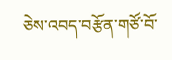ཅེས་འབད་བརྩོན་གཙོ་བོ་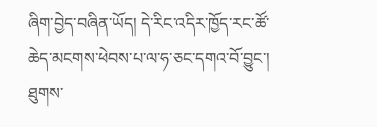ཞིག་བྱེད་བཞིན་ཡོད། དེ་རིང་འདིར་ཁྱོད་རང་ཚོ་ཆེད་མངགས་ཕེབས་པ་ལ་ཧ་ཅང་དགའ་བོ་བྱུང་། ཐུགས་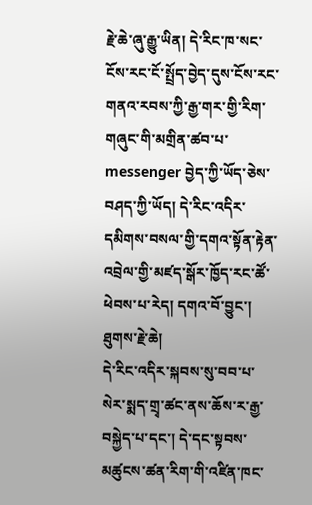རྗེ་ཆེ་ཞུ་རྒྱུ་ཡིན། དེ་རིང་ཁ་སང་ངོས་རང་ངོ་སྤྲོད་བྱེད་དུས་ངོས་རང་གནའ་རབས་ཀྱི་རྒྱ་གར་གྱི་རིག་གཞུང་གི་མགྲིན་ཚབ་པ་ messenger བྱེད་ཀྱི་ཡོད་ཅེས་བཤད་ཀྱི་ཡོད། དེ་རིང་འདིར་དམིགས་བསལ་གྱི་དགའ་སྟོན་རྟེན་འབྲེལ་གྱི་མཛད་སྒོར་ཁྱོད་རང་ཚོ་ཕེབས་པ་རེད། དགའ་བོ་བྱུང་། ཐུགས་རྗེ་ཆེ།
དེ་རིང་འདིར་སྐབས་སུ་བབ་པ་སེར་སྨད་གྲྭ་ཚང་ནས་ཆོས་ར་རྒྱ་བསྐྱེད་པ་དང་། དེ་དང་སྟབས་མཚུངས་ཚན་རིག་གི་འཛིན་ཁང་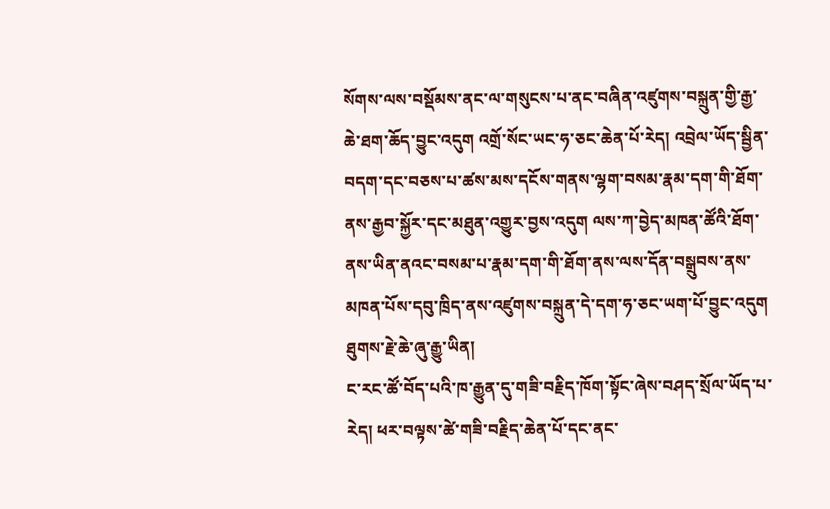སོགས་ལས་བསྡོམས་ནང་ལ་གསུངས་པ་ནང་བཞིན་འཛུགས་བསྐྲུན་གྱི་རྒྱ་ཆེ་ཐག་ཆོད་བྱུང་འདུག འགྲོ་སོང་ཡང་ཧ་ཅང་ཆེན་པོ་རེད། འབྲེལ་ཡོད་སྦྱིན་བདག་དང་བཅས་པ་ཚས་མས་དངོས་གནས་ལྷག་བསམ་རྣམ་དག་གི་ཐོག་ནས་རྒྱབ་སྐྱོར་དང་མཐུན་འགྱུར་བྱས་འདུག ལས་ཀ་བྱེད་མཁན་ཚོའི་ཐོག་ནས་ཡིན་ནའང་བསམ་པ་རྣམ་དག་གི་ཐོག་ནས་ལས་དོན་བསྒྲུབས་ནས་མཁན་པོས་དབུ་ཁྲིད་ནས་འཛུགས་བསྐྲུན་དེ་དག་ཧ་ཅང་ཡག་པོ་བྱུང་འདུག ཐུགས་རྗེ་ཆེ་ཞུ་རྒྱུ་ཡིན།
ང་རང་ཚོ་བོད་པའི་ཁ་རྒྱུན་དུ་གཟི་བརྗིད་ཁོག་སྟོང་ཞེས་བཤད་སྲོལ་ཡོད་པ་རེད། ཕར་བལྟས་ཚེ་གཟི་བརྗིད་ཆེན་པོ་དང་ནང་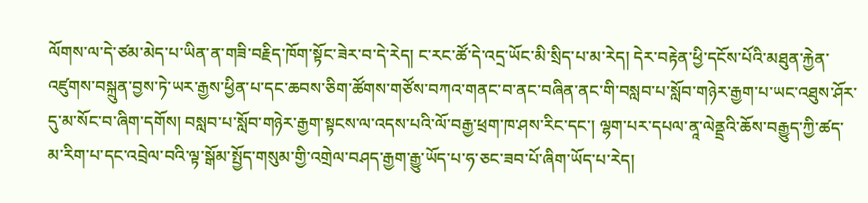ལོགས་ལ་དེ་ཙམ་མེད་པ་ཡིན་ན་གཟི་བརྗིད་ཁོག་སྟོང་ཟེར་བ་དེ་རེད། ང་རང་ཚོ་དེ་འདྲ་ཡོང་མི་སྲིད་པ་མ་རེད། དེར་བརྟེན་ཕྱི་དངོས་པོའི་མཐུན་རྐྱེན་འཛུགས་བསྐྲུན་བྱས་ཏེ་ཡར་རྒྱས་ཕྱིན་པ་དང་ཆབས་ཅིག་ཚོགས་གཙོས་བཀའ་གནང་བ་ནང་བཞིན་ནང་གི་བསླབ་པ་སློབ་གཉེར་རྒྱག་པ་ཡང་འཐུས་ཤོར་དུ་མ་སོང་བ་ཞིག་དགོས། བསླབ་པ་སློབ་གཉེར་རྒྱག་སྟངས་ལ་འདས་པའི་ལོ་བརྒྱ་ཕྲག་ཁ་ཤས་རིང་དང་། ལྷག་པར་དཔལ་ནཱ་ལེནྡྲའི་ཆོས་བརྒྱུད་ཀྱི་ཚད་མ་རིག་པ་དང་འབྲེལ་བའི་ལྟ་སྒོམ་སྤྱོད་གསུམ་གྱི་འགྲེལ་བཤད་རྒྱག་རྒྱུ་ཡོད་པ་ཧ་ཅང་ཟབ་པོ་ཞིག་ཡོད་པ་རེད།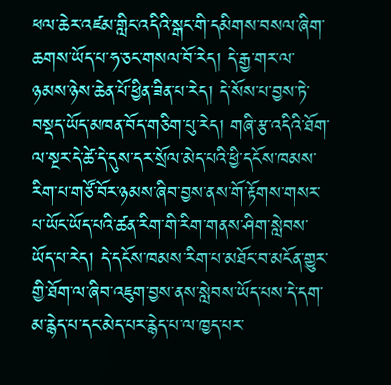ཕལ་ཆེར་འཛམ་གླིང་འདིའི་སྒང་གི་དམིགས་བསལ་ཞིག་ཆགས་ཡོད་པ་ཧ་ཅང་གསལ་བོ་རེད། དེ་རྒྱ་གར་ལ་ཉམས་ཉེས་ཆེན་པོ་ཕྱིན་ཟིན་པ་རེད། དེ་སོས་པ་བྱས་ཏེ་བསྡད་ཡོད་མཁན་བོད་གཅིག་པུ་རེད། གཞི་རྩ་འདིའི་ཐོག་ལ་སྔར་དེ་ཚེ་དེ་དུས་དར་སྲོལ་མེད་པའི་ཕྱི་དངོས་ཁམས་རིག་པ་གཙོ་བོར་ཉམས་ཞིབ་བྱས་ནས་གོ་རྟོགས་གསར་པ་ཡོང་ཡོད་པའི་ཚན་རིག་གི་རིག་གནས་ཤིག་སླེབས་ཡོད་པ་རེད། དེ་དངོས་ཁམས་རིག་པ་མཐོང་བ་མངོན་གྱུར་གྱི་ཐོག་ལ་ཞིབ་འཇུག་བྱས་ནས་སླེབས་ཡོད་པས་དེ་དག་མ་རྙེད་པ་དང་མེད་པར་རྙེད་པ་ལ་ཁྱད་པར་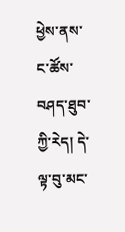ཕྱེས་ནས་ང་ཚོས་བཤད་ཐུབ་ཀྱི་རེད། དེ་ལྟ་བུ་མང་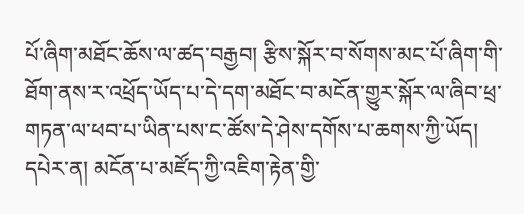པོ་ཞིག་མཐོང་ཆོས་ལ་ཚད་བརྒྱབ། རྩིས་སྐོར་བ་སོགས་མང་པོ་ཞིག་གི་ཐོག་ནས་ར་འཕྲོད་ཡོད་པ་དེ་དག་མཐོང་བ་མངོན་གྱུར་སྐོར་ལ་ཞིབ་ཕྲ་གཏན་ལ་ཕབ་པ་ཡིན་པས་ང་ཚོས་དེ་ཤེས་དགོས་པ་ཆགས་ཀྱི་ཡོད།
དཔེར་ན། མངོན་པ་མཛོད་ཀྱི་འཇིག་རྟེན་གྱི་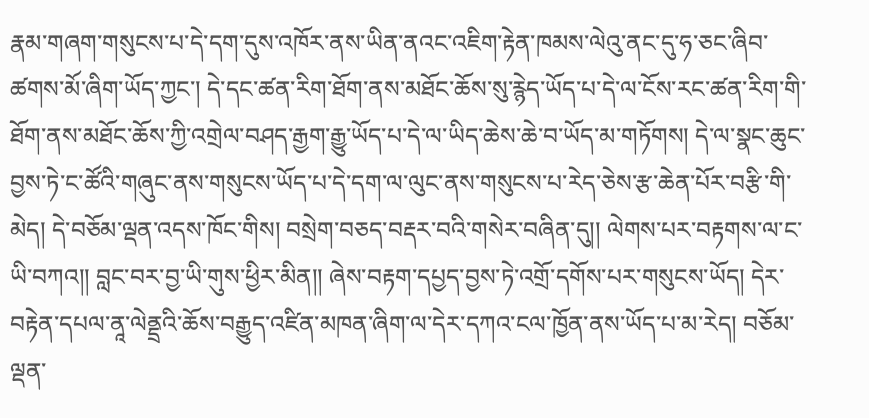རྣམ་གཞག་གསུངས་པ་དེ་དག་དུས་འཁོར་ནས་ཡིན་ནའང་འཇིག་རྟེན་ཁམས་ལེའུ་ནང་དུ་ཧ་ཅང་ཞིབ་ཚགས་མོ་ཞིག་ཡོད་ཀྱང་། དེ་དང་ཚན་རིག་ཐོག་ནས་མཐོང་ཆོས་སུ་རྙེད་ཡོད་པ་དེ་ལ་ངོས་རང་ཚན་རིག་གི་ཐོག་ནས་མཐོང་ཆོས་ཀྱི་འགྲེལ་བཤད་རྒྱག་རྒྱུ་ཡོད་པ་དེ་ལ་ཡིད་ཆེས་ཆེ་བ་ཡོད་མ་གཏོགས། དེ་ལ་སྣང་ཆུང་བྱས་ཏེ་ང་ཚོའི་གཞུང་ནས་གསུངས་ཡོད་པ་དེ་དག་ལ་ལུང་ནས་གསུངས་པ་རེད་ཅེས་རྩ་ཆེན་པོར་བརྩི་གི་མེད། དེ་བཅོམ་ལྡན་འདས་ཁོང་གིས། བསྲེག་བཅད་བརྡར་བའི་གསེར་བཞིན་དུ།། ལེགས་པར་བརྟགས་ལ་ང་ཡི་བཀའ།། བླང་བར་བྱ་ཡི་གུས་ཕྱིར་མིན།། ཞེས་བརྟག་དཔྱད་བྱས་ཏེ་འགྲོ་དགོས་པར་གསུངས་ཡོད། དེར་བརྟེན་དཔལ་ནཱ་ལེནྡྲའི་ཆོས་བརྒྱུད་འཛིན་མཁན་ཞིག་ལ་དེར་དཀའ་ངལ་ཁྱོན་ནས་ཡོད་པ་མ་རེད། བཅོམ་ལྡན་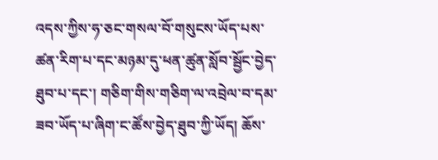འདས་ཀྱིས་ཧ་ཅང་གསལ་བོ་གསུངས་ཡོད་པས་ཚན་རིག་པ་དང་མཉམ་དུ་ཕན་ཚུན་སློབ་སྦྱོང་བྱེད་ཐུབ་པ་དང་། གཅིག་གིས་གཅིག་ལ་འབྲེལ་བ་དམ་ཟབ་ཡོད་པ་ཞིག་ང་ཚོས་བྱེད་ཐུབ་ཀྱི་ཡོད། ཆོས་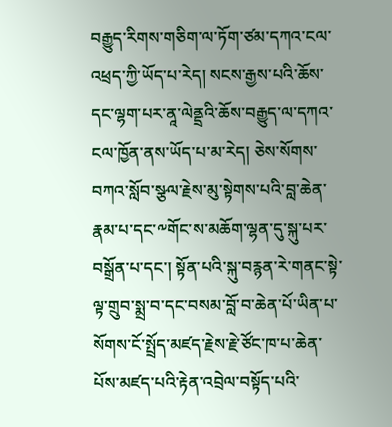བརྒྱུད་རིགས་གཅིག་ལ་ཏོག་ཙམ་དཀའ་ངལ་འཕྲད་ཀྱི་ཡོད་པ་རེད། སངས་རྒྱས་པའི་ཆོས་དང་ལྷག་པར་ནཱ་ལེནྡྲའི་ཆོས་བརྒྱུད་ལ་དཀའ་ངལ་ཁྱོན་ནས་ཡོད་པ་མ་རེད། ཅེས་སོགས་བཀའ་སློབ་སྩལ་རྗེས་མུ་སྟེགས་པའི་བླ་ཆེན་རྣམ་པ་དང་༸གོང་ས་མཆོག་ལྷན་དུ་སྐུ་པར་བསྒྲོན་པ་དང་། སྟོན་པའི་སྐུ་བརྙན་རེ་གནང་སྟེ་ལྟ་གྲུབ་སྨྲ་བ་དང་བསམ་བློ་བ་ཆེན་པོ་ཡིན་པ་སོགས་ངོ་སྤྲོད་མཛད་རྗེས་རྗེ་ཙོང་ཁ་པ་ཆེན་པོས་མཛད་པའི་རྟེན་འབྲེལ་བསྟོད་པའི་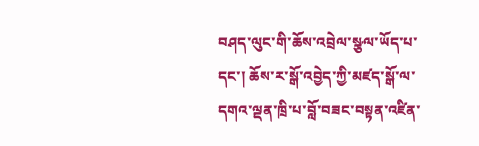བཤད་ལུང་གི་ཆོས་འབྲེལ་སྩལ་ཡོད་པ་དང་། ཆོས་ར་སྒོ་འབྱེད་ཀྱི་མཛད་སྒོ་ལ་དགའ་ལྡན་ཁྲི་པ་བློ་བཟང་བསྟན་འཛིན་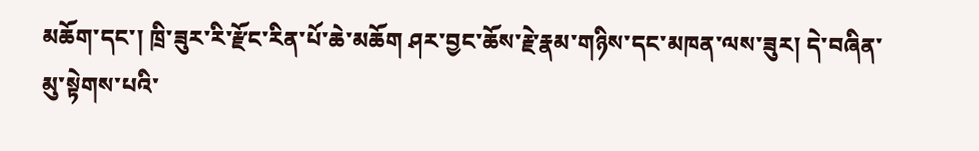མཆོག་དང་། ཁྲི་ཟུར་རི་རྫོང་རིན་པོ་ཆེ་མཆོག ཤར་བྱང་ཆོས་རྗེ་རྣམ་གཉིས་དང་མཁན་ལས་ཟུར། དེ་བཞིན་མུ་སྟེགས་པའི་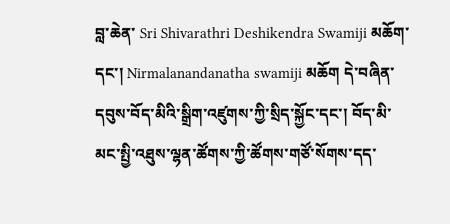བླ་ཆེན་ Sri Shivarathri Deshikendra Swamiji མཆོག་དང་། Nirmalanandanatha swamiji མཆོག དེ་བཞིན་དབུས་བོད་མིའི་སྒྲིག་འཛུགས་ཀྱི་སྲིད་སྐྱོང་དང་། བོད་མི་མང་སྤྱི་འཐུས་ལྷན་ཚོགས་ཀྱི་ཚོགས་གཙོ་སོགས་དད་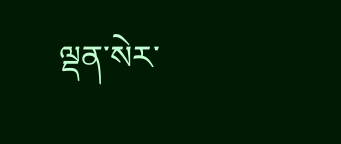ལྡན་སེར་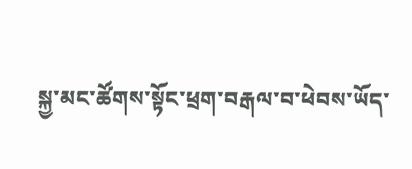སྐྱ་མང་ཚོགས་སྟོང་ཕྲག་བརྒལ་བ་ཕེབས་ཡོད་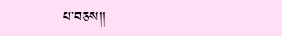པ་བཅས།།